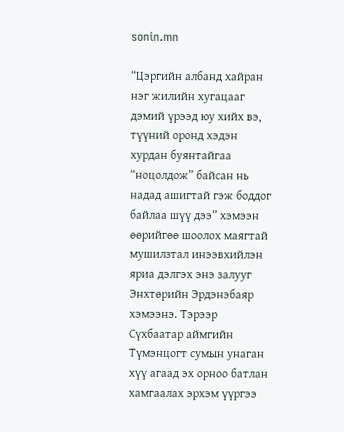sonin.mn

“Цэргийн албанд хайран нэг жилийн хугацааг дэмий үрээд юу хийх вэ, түүний оронд хэдэн хурдан буянтайгаа “ноцолдож” байсан нь надад ашигтай гэж боддог байлаа шүү дээ” хэмээн өөрийгөө шоолох маягтай мушилзтал инээвхийлэн яриа дэлгэх энэ залууг Энхтөрийн Эрдэнэбаяр хэмээнэ. Тэрээр Сүхбаатар аймгийн Түмэнцогт сумын унаган хүү агаад эх орноо батлан хамгаалах эрхэм үүргээ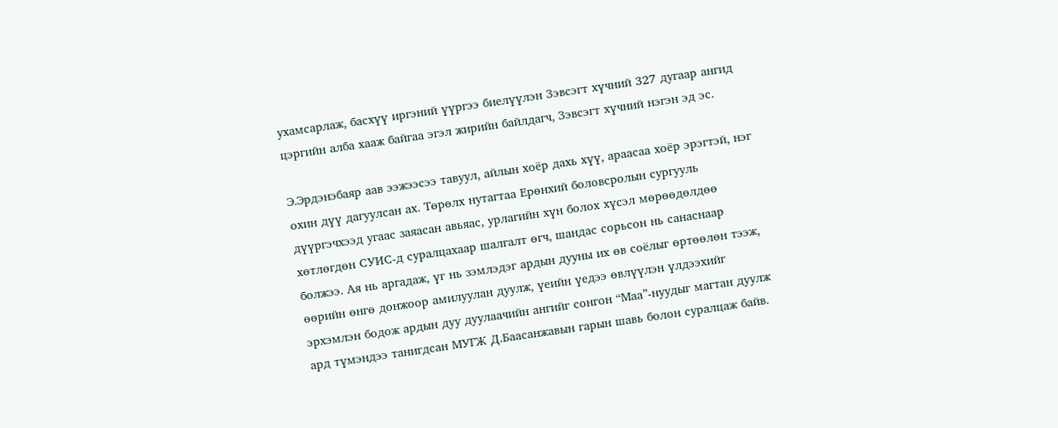ухамсарлаж, басхүү иргэний үүргээ биелүүлэн Зэвсэгт хүчний 327 дугаар ангид цэргийн алба хааж байгаа эгэл жирийн байлдагч, Зэвсэгт хүчний нэгэн эд эс.

Э.Эрдэнэбаяр аав ээжээсээ тавуул, айлын хоёр дахь хүү, араасаа хоёр эрэгтэй, нэг охин дүү дагуулсан ах. Төрөлх нутагтаа Ерөнхий боловсролын сургууль дүүргэчхээд угаас заяасан авьяас, урлагийн хүн болох хүсэл мөрөөдөлдөө хөтлөгдөн СУИС-д суралцахаар шалгалт өгч, шандас сорьсон нь санаснаар болжээ. Ая нь аргадаж, үг нь зэмлэдэг ардын дууны их өв соёлыг өртөөлөн тээж, өөрийн өнгө донжоор амилуулан дуулж, үеийн үедээ өвлүүлэн үлдээхийг эрхэмлэн бодож ардын дуу дуулаачийн ангийг сонгон “Маа”-нуудыг магтан дуулж ард түмэндээ танигдсан МУГЖ Д.Баасанжавын гарын шавь болон суралцаж байв.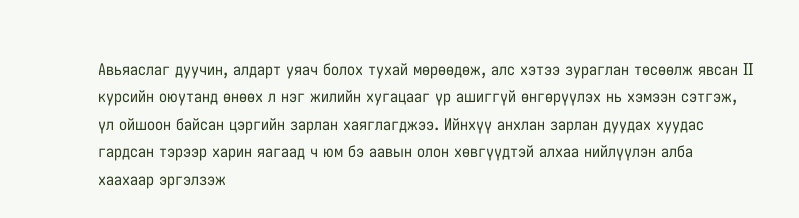Авьяаслаг дуучин, алдарт уяач болох тухай мөрөөдөж, алс хэтээ зураглан төсөөлж явсан II курсийн оюутанд өнөөх л нэг жилийн хугацааг үр ашиггүй өнгөрүүлэх нь хэмээн сэтгэж, үл ойшоон байсан цэргийн зарлан хаяглагджээ. Ийнхүү анхлан зарлан дуудах хуудас гардсан тэрээр харин яагаад ч юм бэ аавын олон хөвгүүдтэй алхаа нийлүүлэн алба хаахаар эргэлзэж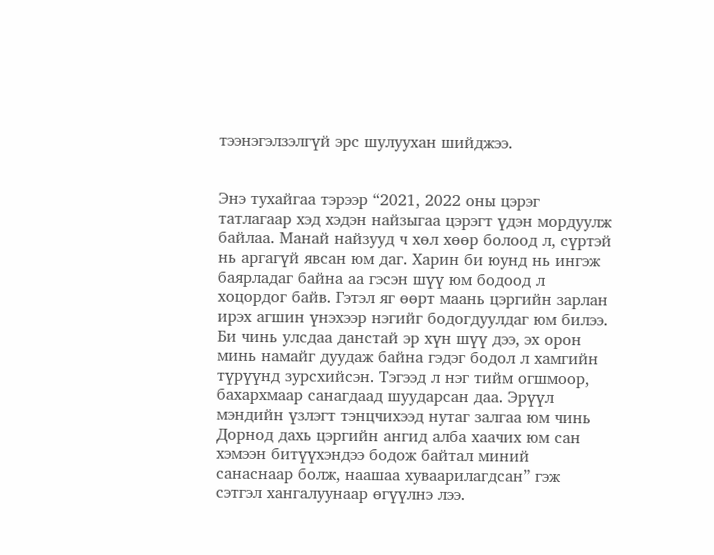тээнэгэлзэлгүй эрс шулуухан шийджээ.


Энэ тухайгаа тэрээр “2021, 2022 оны цэрэг татлагаар хэд хэдэн найзыгаа цэрэгт үдэн мордуулж байлаа. Манай найзууд ч хөл хөөр болоод л, сүртэй нь аргагүй явсан юм даг. Харин би юунд нь ингэж баярладаг байна аа гэсэн шүү юм бодоод л хоцордог байв. Гэтэл яг өөрт маань цэргийн зарлан ирэх агшин үнэхээр нэгийг бодогдуулдаг юм билээ. Би чинь улсдаа данстай эр хүн шүү дээ, эх орон минь намайг дуудаж байна гэдэг бодол л хамгийн түрүүнд зурсхийсэн. Тэгээд л нэг тийм огшмоор, бахархмаар санагдаад шуударсан даа. Эрүүл мэндийн үзлэгт тэнцчихээд нутаг залгаа юм чинь Дорнод дахь цэргийн ангид алба хаачих юм сан хэмээн битүүхэндээ бодож байтал миний санаснаар болж, наашаа хуваарилагдсан” гэж сэтгэл хангалуунаар өгүүлнэ лээ.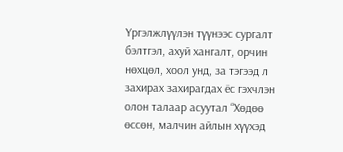Үргэлжлүүлэн түүнээс сургалт бэлтгэл, ахуй хангалт, орчин нөхцөл, хоол унд, за тэгээд л захирах захирагдах ёс гэхчлэн олон талаар асуутал “Хөдөө өссөн, малчин айлын хүүхэд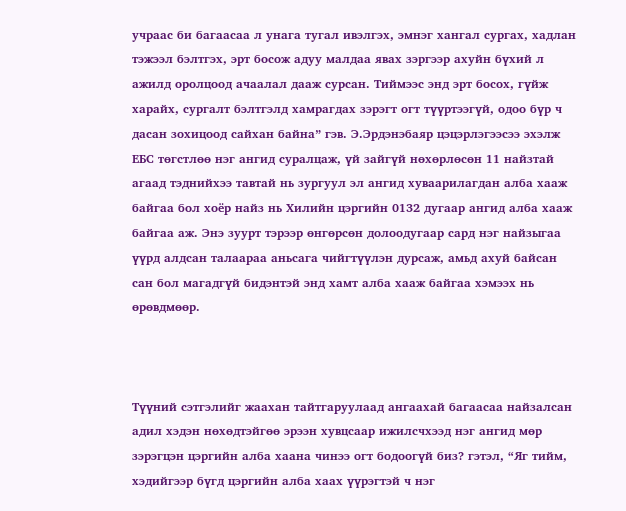учраас би багаасаа л унага тугал ивэлгэх, эмнэг хангал сургах, хадлан тэжээл бэлтгэх, эрт босож адуу малдаа явах зэргээр ахуйн бүхий л ажилд оролцоод ачаалал дааж сурсан. Тиймээс энд эрт босох, гүйж харайх, сургалт бэлтгэлд хамрагдах зэрэгт огт түүртээгүй, одоо бүр ч дасан зохицоод сайхан байна” гэв. Э.Эрдэнэбаяр цэцэрлэгээсээ эхэлж ЕБС төгстлөө нэг ангид суралцаж, үй зайгүй нөхөрлөсөн 11 найзтай агаад тэднийхээ тавтай нь зургуул эл ангид хуваарилагдан алба хааж байгаа бол хоёр найз нь Хилийн цэргийн 0132 дугаар ангид алба хааж байгаа аж. Энэ зуурт тэрээр өнгөрсөн долоодугаар сард нэг найзыгаа үүрд алдсан талаараа аньсага чийгтүүлэн дурсаж, амьд ахуй байсан сан бол магадгүй бидэнтэй энд хамт алба хааж байгаа хэмээх нь өрөвдмөөр.



Түүний сэтгэлийг жаахан тайтгаруулаад ангаахай багаасаа найзалсан адил хэдэн нөхөдтэйгөө эрээн хувцсаар ижилсчхээд нэг ангид мөр зэрэгцэн цэргийн алба хаана чинээ огт бодоогүй биз? гэтэл, “Яг тийм, хэдийгээр бүгд цэргийн алба хаах үүрэгтэй ч нэг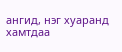ангид, нэг хуаранд хамтдаа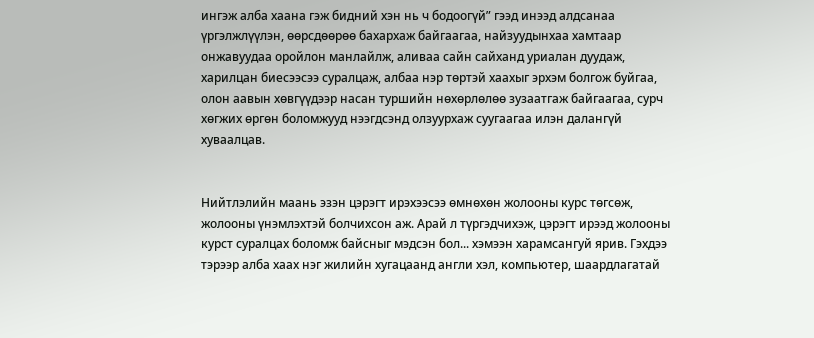ингэж алба хаана гэж бидний хэн нь ч бодоогүй” гээд инээд алдсанаа үргэлжлүүлэн, өөрсдөөрөө бахархаж байгаагаа, найзуудынхаа хамтаар онжавуудаа оройлон манлайлж, аливаа сайн сайханд уриалан дуудаж, харилцан биесээсээ суралцаж, албаа нэр төртэй хаахыг эрхэм болгож буйгаа, олон аавын хөвгүүдээр насан туршийн нөхөрлөлөө зузаатгаж байгаагаа, сурч хөгжих өргөн боломжууд нээгдсэнд олзуурхаж суугаагаа илэн далангүй хуваалцав.


Нийтлэлийн маань эзэн цэрэгт ирэхээсээ өмнөхөн жолооны курс төгсөж, жолооны үнэмлэхтэй болчихсон аж. Арай л түргэдчихэж, цэрэгт ирээд жолооны курст суралцах боломж байсныг мэдсэн бол... хэмээн харамсангуй ярив. Гэхдээ тэрээр алба хаах нэг жилийн хугацаанд англи хэл, компьютер, шаардлагатай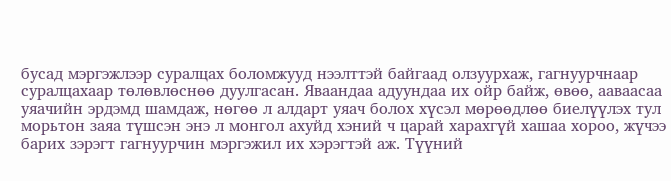бусад мэргэжлээр суралцах боломжууд нээлттэй байгаад олзуурхаж, гагнуурчнаар суралцахаар төлөвлөснөө дуулгасан. Яваандаа адуундаа их ойр байж, өвөө, ааваасаа уяачийн эрдэмд шамдаж, нөгөө л алдарт уяач болох хүсэл мөрөөдлөө биелүүлэх тул морьтон заяа түшсэн энэ л монгол ахуйд хэний ч царай харахгүй хашаа хороо, жүчээ барих зэрэгт гагнуурчин мэргэжил их хэрэгтэй аж. Түүний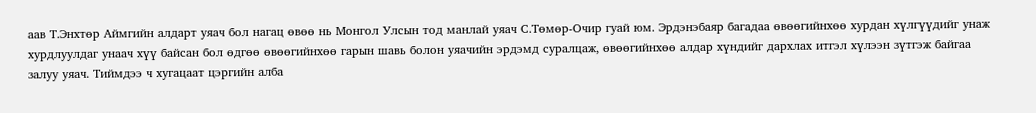аав Т.Энхтөр Аймгийн алдарт уяач бол нагац өвөө нь Монгол Улсын тод манлай уяач С.Төмөр-Очир гуай юм. Эрдэнэбаяр багадаа өвөөгийнхөө хурдан хүлгүүдийг унаж хурдлуулдаг унаач хүү байсан бол өдгөө өвөөгийнхөө гарын шавь болон уяачийн эрдэмд суралцаж, өвөөгийнхөө алдар хүндийг дархлах итгэл хүлээн зүтгэж байгаа залуу уяач. Тиймдээ ч хугацаат цэргийн алба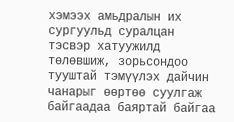хэмээх амьдралын их сургуульд суралцан тэсвэр хатуужилд төлөвшиж, зорьсондоо тууштай тэмүүлэх дайчин чанарыг өөртөө суулгаж байгаадаа баяртай байгаа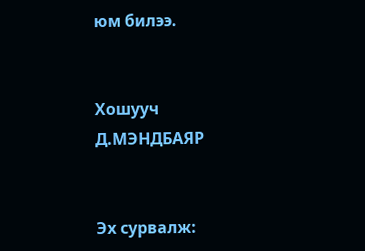юм билээ.


Хошууч Д.МЭНДБАЯР


Эх сурвалж: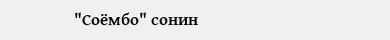"Соёмбо" сонин